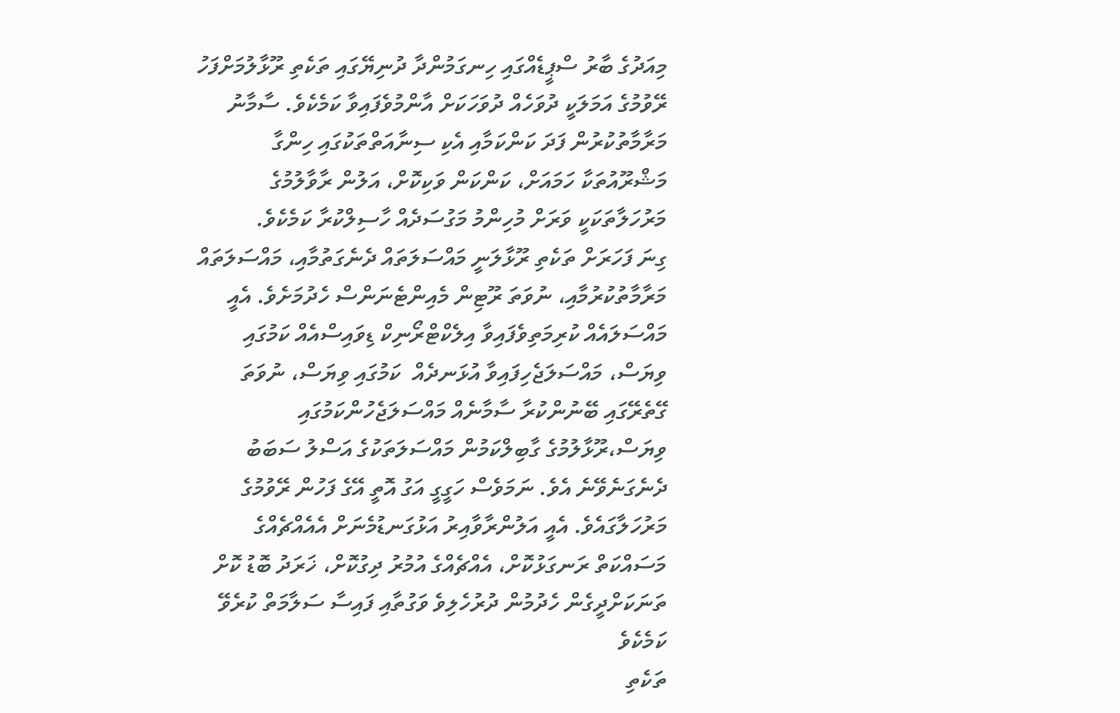މިއަދުގެ ބާރު ސްޕީޑެއްގައި ހިނގަމުންދާ ދުނިޔޭގައި ތަކެތި ރޫޅާލުމަށްފަހު ރޭވުމުގެ އަމަލަކީ ދުވަހެއް ދުވަހަކަށް އާންމުވެފައިވާ ކަމެކެވެ. ސާމާނު މަރާމާތުކުރުން ފަދަ ކަންކަމާއި އެކި ސިނާއަތްތަކުގައި ހިންގާ މަޝްރޫއުތަކާ ހަމައަށް، ކަންކަން ވަކިކޮށް، އަލުން ރާވާލުމުގެ މަރުހަލާތަކަކީ ވަރަށް މުހިންމު މަގުސަދެއް ހާސިލްކުރާ ކަމެކެވެ.
ގިނަ ފަހަރަށް ތަކެތި ރޫޅާލަނީ މައްސަލަތައް ދެނެގަތުމާއި، މައްސަލަތައް މަރާމާތުކުރުމާއި، ނުވަތަ ރޫޓިން މެއިންޓެނަންސް ހެދުމަށެވެ. އެއީ މައްސަލައެއް ކުރިމަތިވެފައިވާ އިލެކްޓްރޯނިކް ޑިވައިސްއެއް ކަމުގައި ވިޔަސް، މައްސަލަޖެހިފައިވާ އުޅަނދެއް  ކަމުގައި ވިޔަސް، ނުވަތަ ގޭތެރޭގައި ބޭނުންކުރާ ސާމާނެއް މައްސަލަޖެހުންކަމުގައި ވިޔަސް،ރޫޅާލުމުގެ ގާބިލްކަމުން މައްސަލަތަކުގެ އަސްލު ސަބަބު ދެނެގަނެވޭނެ އެވެ. ނަމަވެސް ހަގީގީ އަގު އޮތީ އޭގެ ފަހުން ރޭވުމުގެ މަރުހަލާގައެވެ. އެއީ އަލުންރާވާއިރު އަޅުގަނޑުމެނަށް އެއެއްޗެއްގެ މަސައްކަތް ރަނގަޅުކޮށް، އެއްޗެއްގެ އުމުރު ދިގުކޮށް، ޚަރަދު ބޮޑު ކޮށް ތަނަކަށްދީގެން ހެދުމުން ދުރުހެލިވެ ވަގުތާއި ފައިސާ ސަލާމަތް ކުރެވޭ ކަމެކެވެ
ތަކެތި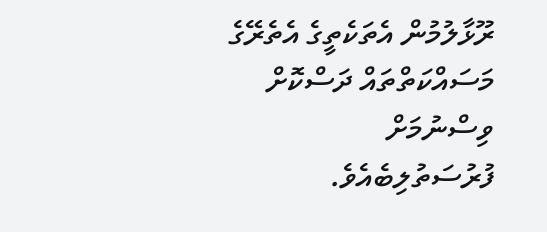ރޫޅާލުމުން އެތަކެތީގެ އެތެރޭގެ މަސައްކަތްތައް ދަސްކޮށް ވިސްނުމަށް ފުރުސަތުލިބެއެވެ.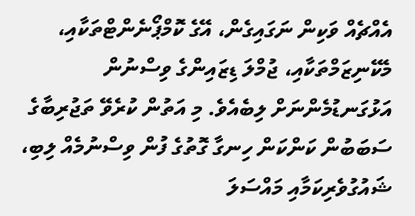އެއްޗެއް ވަކިން ނަގައިގެން، އޭގެ ކޮމްޕޯނެންޓްތަކާއި، މެކޭނިޒަމްތަކާއި، ޖުމްލަ ޑިޒައިންގެ ވިސްނުން އަޅުގަނޑުމެންނަށް ލިބެއެވެ. މި އަތުން ކުރެވޭ ތަޖުރިބާގެ ސަބަބުން ކަންކަން ހިނގާ ގޮތުގެ ފުން ވިސްނުމެއް ލިބި، ޝައުގުވެރިކަމާއި މައްސަލަ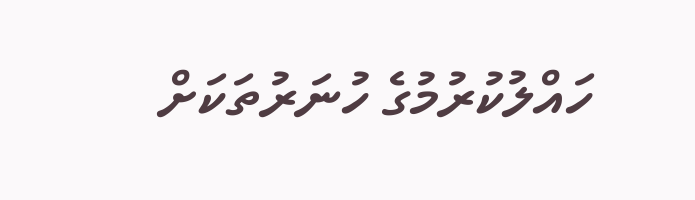ހައްލުކުރުމުގެ ހުނަރުތަކަށް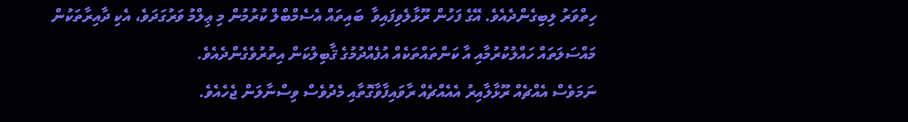ހިތްވަރު ލިބިގެންދެއެވެ. އޭގެ ފަހުން ރޫޅާލެވިފައިވާ  ބައިތައް އެސެމްބްލް ކުރުމުން މި ޢިލްމު ވަރުގަދަވެ، އެކި ދާއިރާތަކުން މައްސަލަތައް ހައްލުކުރުމާއި އާ ކަންތައްތަކެއް އުފެއްދުމުގެ ޤާބިލުކަން އިތުރުވެގެންދެއެވެ.
ނަމަވެސް އެއްޗެއް ރޫޅާލާއިރު އެއެއްޗެއް ރާވައިފާވާގޮތާއި މެދުވެސް ވިސްނާލަން ޖެހެއެވެ.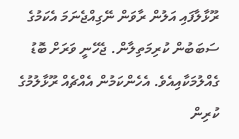ރޫޅާލާފައި އަލުން ރާވަން ނޭގިއްޖެނަމަ އެކަމުގެ ސަބަބުން ކުރިމަތިލާން. ޖެހޭނީ ވަރަށް ބޮޑު ގެއްލުމަކާއިއެވެ. އެހެންކަމުން އެއްޗެއް ރޫޅާލުމުގެ ކުރިން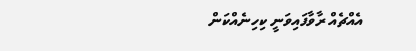އެއްޗެއް ރާވާފައިވަނީ ކިހިނެއްކަން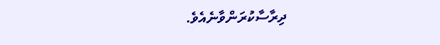ދިރާސާކުރަންވާނެއެވެ.